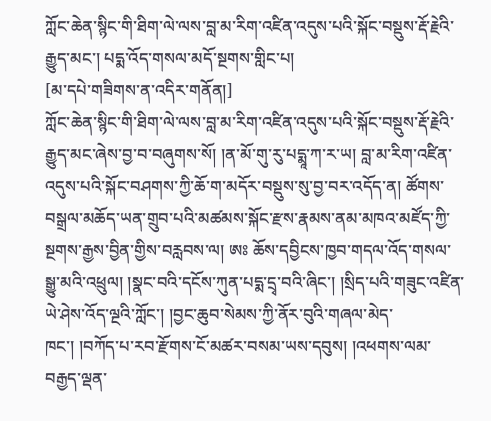ཀློང་ཆེན་སྙིང་གི་ཐིག་ལེ་ལས་བླ་མ་རིག་འཛིན་འདུས་པའི་སྐོང་བསྡུས་རྡོ་རྗེའི་རྒྱུད་མང་། པདྨ་འོད་གསལ་མདོ་སྔགས་གླིང་པ།
[མ་དཔེ་གཟིགས་ན་འདིར་གནོན།]
ཀློང་ཆེན་སྙིང་གི་ཐིག་ལེ་ལས་བླ་མ་རིག་འཛིན་འདུས་པའི་སྐོང་བསྡུས་རྡོ་རྗེའི་རྒྱུད་མང་ཞེས་བྱ་བ་བཞུགས་སོ། །ན་མོ་གུ་རུ་པདྨཱ་ཀ་ར་ཡ། བླ་མ་རིག་འཛིན་འདུས་པའི་སྐོང་བཤགས་ཀྱི་ཆོ་ག་མདོར་བསྡུས་སུ་བྱ་བར་འདོད་ན། ཚོགས་བསྒྲལ་མཆོད་ཡན་གྲུབ་པའི་མཚམས་སྐོང་རྫས་རྣམས་ནམ་མཁའ་མཛོད་ཀྱི་སྔགས་རྒྱས་བྱིན་གྱིས་བརླབས་ལ། ཨཿ ཆོས་དབྱིངས་ཁྱབ་གདལ་འོད་གསལ་སྒྱུ་མའི་འཕྲུལ། །སྣང་བའི་དངོས་ཀུན་པདྨ་དྲྭ་བའི་ཞིང་། །སྲིད་པའི་གཟུང་འཛིན་ཡེ་ཤེས་འོད་ལྔའི་ཀློང་། །བྱང་ཆུབ་སེམས་ཀྱི་ནོར་བུའི་གཞལ་མེད་ཁང་། །བཀོད་པ་རབ་རྫོགས་ངོ་མཚར་བསམ་ཡས་དབུས། །འཕགས་ལམ་བརྒྱད་ལྡན་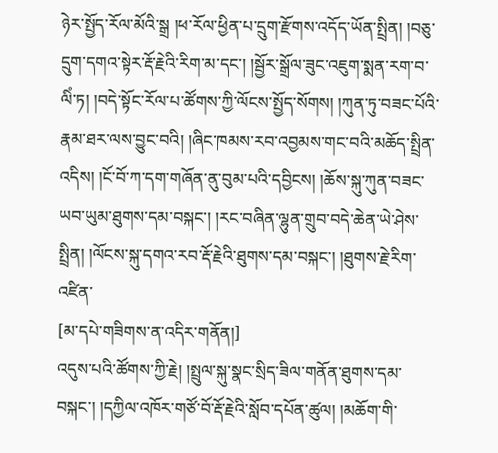ཉེར་སྤྱོད་རོལ་མོའི་སྒྲ །ཕ་རོལ་ཕྱིན་པ་དྲུག་རྫོགས་འདོད་ཡོན་སྤྲིན། །བཅུ་དྲུག་དགའ་སྟེར་རྡོ་རྗེའི་རིག་མ་དང་། །སྦྱོར་སྒྲོལ་ཟུང་འཇུག་སྨན་རག་བ་ལིཾ་ཏ། །བདེ་སྟོང་རོལ་པ་ཚོགས་ཀྱི་ལོངས་སྤྱོད་སོགས། །ཀུན་ཏུ་བཟང་པོའི་རྣམ་ཐར་ལས་བྱུང་བའི། །ཞིང་ཁམས་རབ་འབྱམས་གང་བའི་མཆོད་སྤྲིན་འདིས། །ངོ་བོ་ཀ་དག་གཞོན་ནུ་བུམ་པའི་དབྱིངས། །ཆོས་སྐུ་ཀུན་བཟང་ཡབ་ཡུམ་ཐུགས་དམ་བསྐང་། །རང་བཞིན་ལྷུན་གྲུབ་བདེ་ཆེན་ཡེ་ཤེས་སྤྲིན། །ལོངས་སྐུ་དགའ་རབ་རྡོ་རྗེའི་ཐུགས་དམ་བསྐང་། །ཐུགས་རྗེ་རིག་འཛིན་
[མ་དཔེ་གཟིགས་ན་འདིར་གནོན།]
འདུས་པའི་ཚོགས་ཀྱི་རྗེ། །སྤྲུལ་སྐུ་སྣང་སྲིད་ཟིལ་གནོན་ཐུགས་དམ་བསྐང་། །དཀྱིལ་འཁོར་གཙོ་བོ་རྡོ་རྗེའི་སློབ་དཔོན་ཚུལ། །མཆོག་གི་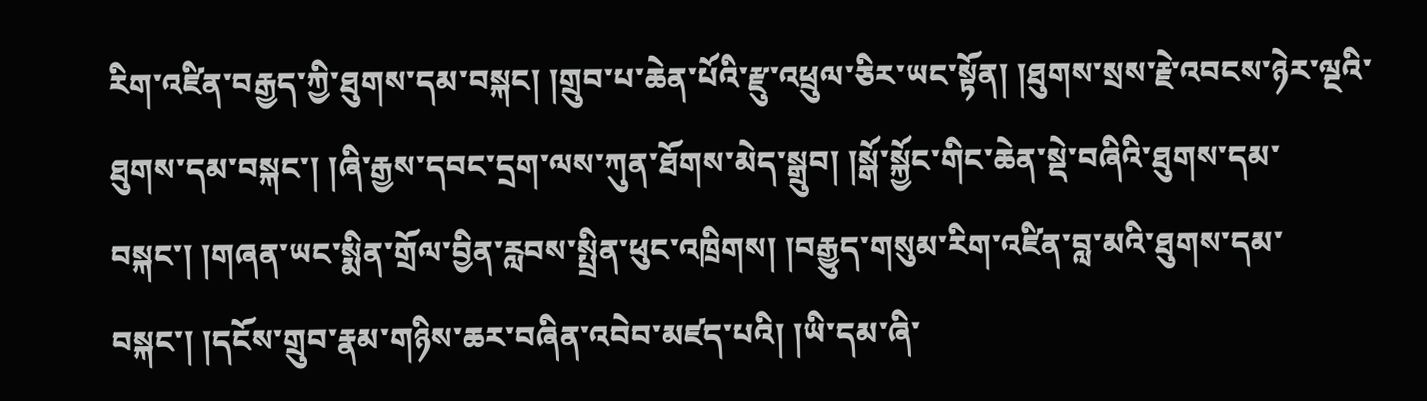རིག་འཛིན་བརྒྱད་ཀྱི་ཐུགས་དམ་བསྐང། །གྲུབ་པ་ཆེན་པོའི་རྫུ་འཕྲུལ་ཅིར་ཡང་སྟོན། །ཐུགས་སྲས་རྗེ་འབངས་ཉེར་ལྔའི་ཐུགས་དམ་བསྐང་། །ཞི་རྒྱས་དབང་དྲག་ལས་ཀུན་ཐོགས་མེད་སྒྲུབ། །སྒོ་སྐྱོང་གིང་ཆེན་སྡེ་བཞིའི་ཐུགས་དམ་བསྐང་། །གཞན་ཡང་སྨིན་གྲོལ་བྱིན་རླབས་སྤྲིན་ཕུང་འཁྲིགས། །བརྒྱུད་གསུམ་རིག་འཛིན་བླ་མའི་ཐུགས་དམ་བསྐང་། །དངོས་གྲུབ་རྣམ་གཉིས་ཆར་བཞིན་འབེབ་མཛད་པའི། །ཡི་དམ་ཞི་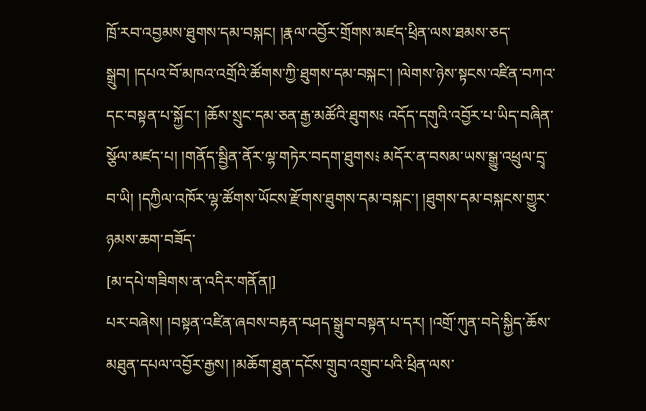ཁྲོ་རབ་འབྱམས་ཐུགས་དམ་བསྐང། །རྣལ་འབྱོར་གྲོགས་མཛད་ཕྲིན་ལས་ཐམས་ཅད་སྒྲུབ། །དཔའ་བོ་མཁའ་འགྲོའི་ཚོགས་ཀྱི་ཐུགས་དམ་བསྐང་། །ལེགས་ཉེས་སྟངས་འཛིན་བཀའ་དང་བསྟན་པ་སྐྱོང་། །ཆོས་སྲུང་དམ་ཅན་རྒྱ་མཚོའི་ཐུགས༴ འདོད་དགུའི་འབྱོར་པ་ཡིད་བཞིན་སྩོལ་མཛད་པ། །གནོད་སྦྱིན་ནོར་ལྷ་གཏེར་བདག་ཐུགས༴ མདོར་ན་བསམ་ཡས་སྒྱུ་འཕྲུལ་དྲྭ་བ་ཡི། །དཀྱིལ་འཁོར་ལྷ་ཚོགས་ཡོངས་རྫོགས་ཐུགས་དམ་བསྐང་། །ཐུགས་དམ་བསྐངས་གྱུར་ཉམས་ཆག་བཟོད་
[མ་དཔེ་གཟིགས་ན་འདིར་གནོན།]
པར་བཞེས། །བསྟན་འཛིན་ཞབས་བརྟན་བཤད་སྒྲུབ་བསྟན་པ་དར། །འགྲོ་ཀུན་བདེ་སྐྱིད་ཆོས་མཐུན་དཔལ་འབྱོར་རྒྱས། །མཆོག་ཐུན་དངོས་གྲུབ་འགྲུབ་པའི་ཕྲིན་ལས་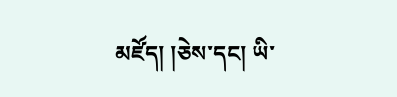མཛོད། །ཅེས་དང། ཡི་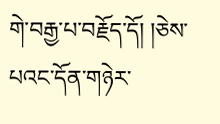གེ་བརྒྱ་པ་བརྗོད་དོ། །ཅེས་པའང་དོན་གཉེར་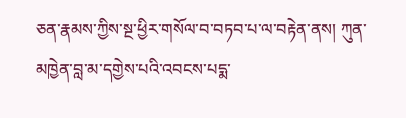ཅན་རྣམས་ཀྱིས་སྔ་ཕྱིར་གསོལ་བ་བཏབ་པ་ལ་བརྟེན་ནས། ཀུན་མཁྱེན་བླ་མ་དགྱེས་པའི་འབངས་པདྨ་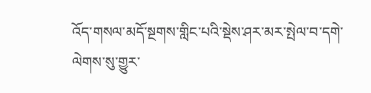འོད་གསལ་མདོ་སྔགས་གླིང་པའི་སྡེས་ཤར་མར་སྤེལ་བ་དགེ་ལེགས་སུ་གྱུར་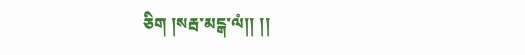ཅིག །སརྦ་མངྒ་ལཾ།། །།